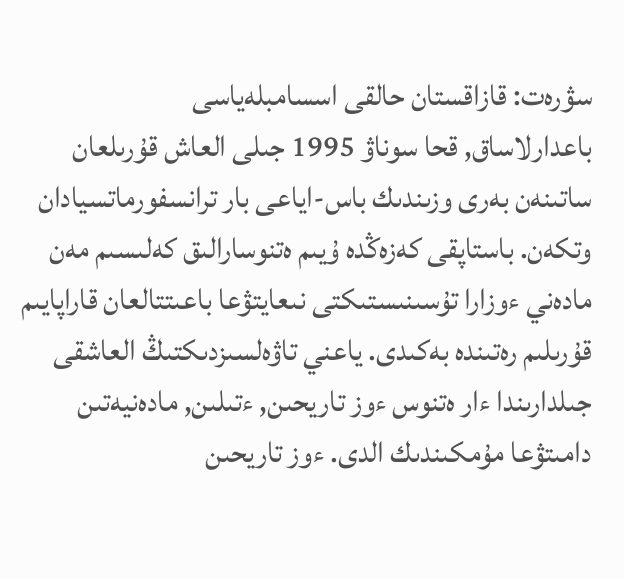سۋرەت: قازاقستان حالقى اسسامبلەياسى
باعدارلاساق, قحا سوناۋ 1995 جىلى العاش قۇرىلعان ساتىنەن بەرى وزىندىك باس-اياعى بار ترانسفورماتسيادان وتكەن. باستاپقى كەزەڭدە ۇيىم ەتنوسارالىق كەلىسىم مەن مادەني ءوزارا تۇسىنىستىكتى نىعايتۋعا باعىتتالعان قاراپايىم قۇرىلىم رەتىندە بەكىدى. ياعني تاۋەلسىزدىكتىڭ العاشقى جىلدارىندا ءار ەتنوس ءوز تاريحىن, ءتىلىن, مادەنيەتىن دامىتۋعا مۇمكىندىك الدى. ءوز تاريحىن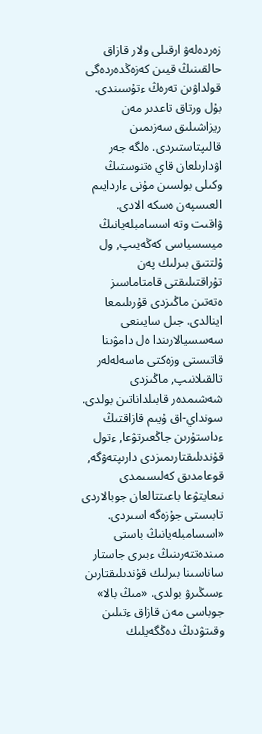زەردەلەۋ ارقىلى ولار قازاق حالقىنىڭ قيىن كەزەڭدەردەگى قولداۋىن تەرەڭ ءتۇسىندى. بۇل ورتاق تاعدىر مەن ريزاشىلىق سەزىمىن قالىپتاستىردى. ەلگە جەر اۋدارىلعان قاي ەتنوستىڭ وكىلى بولسىن مۇنى ءاردايىم العىسپەن ەسكە الادى.
ۋاقىت وتە اسسامبلەيانىڭ ميسسياسى كەڭەيىپ, ول ۇلتتىق بىرلىك پەن تۇراقتىلىقتى قامتاماسىز ەتەتىن ماڭىزدى قۇرىلىمعا اينالدى. جىل سايىنعى سەسسيالارىندا ەل دامۋىنا قاتىستى وزەكتى ماسەلەلەر تالقىلانىپ, ماڭىزدى شەشىمدەر قابىلداناتىن بولدى. سونداي-اق ۇيىم قازاقتىڭ ءداستۇرىن جاڭعىرتۋعا, ءتول قۇندىلىقتارىمىزدى دارىپتەۋگە, قوعامدىق كەلىسىمدى نىعايتۋعا باعىتتالعان جوبالاردى تابىستى جۇزەگە اسىردى.
«اسسامبلەيانىڭ باستى مىندەتتەرىنىڭ ءبىرى جاستار ساناسىنا بىرلىك قۇندىلىقتارىن ءسىڭىرۋ بولدى. «مىڭ بالا» جوباسى مەن قازاق ءتىلىن وقىتۋدىڭ دەڭگەيلىك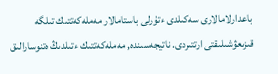باعدارلامالارى سەكىلدى ءتۇرلى باستامالار مەملەكەتتىك تىلگە قىزىعۋشىلىقتى ارتتىردى. ناتيجەسىندە, مەملەكەتتىك ءتىلدىڭ ەتنوسارالىق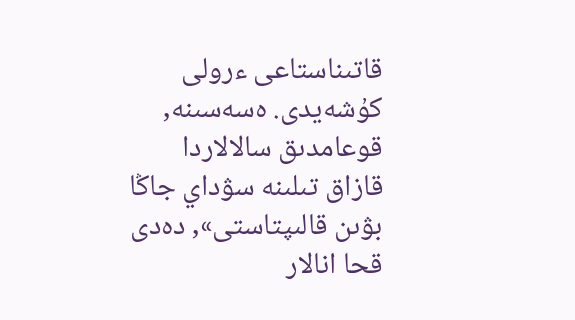قاتىناستاعى ءرولى كۇشەيدى. ەسەسىنە, قوعامدىق سالالاردا قازاق تىلىنە سۋداي جاڭا بۋىن قالىپتاستى», دەدى قحا انالار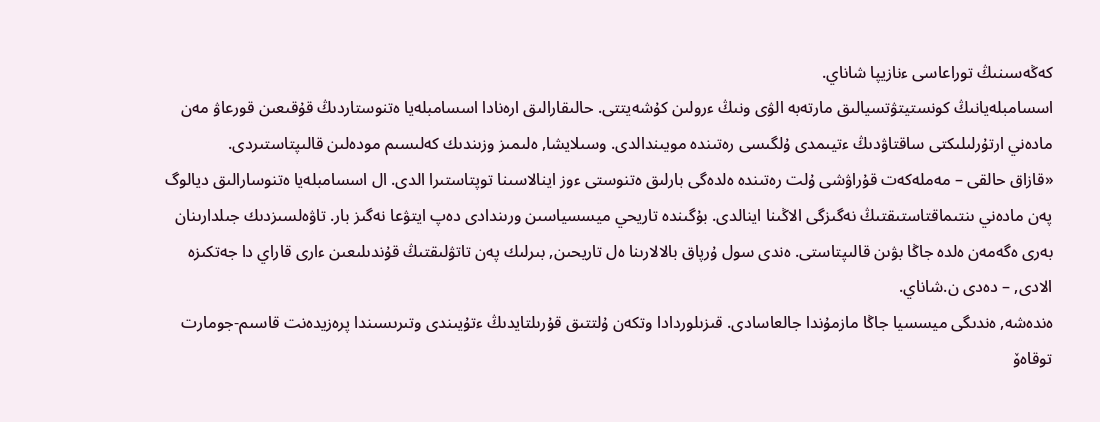كەڭەسىنىڭ توراعاسى ءنازيپا شاناي.
اسسامبلەيانىڭ كونستيتۋتسيالىق مارتەبە الۋى ونىڭ ءرولىن كۇشەيتتى. حالىقارالىق ارەنادا اسسامبلەيا ەتنوستاردىڭ قۇقىعىن قورعاۋ مەن مادەني ارتۇرلىلىكتى ساقتاۋدىڭ ءتيىمدى ۇلگىسى رەتىندە مويىندالدى. وسىلايشا, ەلىمىز وزىندىك كەلىسىم مودەلىن قالىپتاستىردى.
«قازاق حالقى – مەملەكەت قۇراۋشى ۇلت رەتىندە ەلدەگى بارلىق ەتنوستى ءوز اينالاسىنا توپتاستىرا الدى. ال اسسامبلەيا ەتنوسارالىق ديالوگ پەن مادەني ىنتىماقتاستىقتىڭ نەگىزگى الاڭىنا اينالدى. بۇگىندە تاريحي ميسسياسىن ورىندادى دەپ ايتۋعا نەگىز بار. تاۋەلسىزدىك جىلدارىنان بەرى ەگەمەن ەلدە جاڭا بۋىن قالىپتاستى. ەندى سول ۇرپاق بالالارىنا ەل تاريحىن, بىرلىك پەن تاتۋلىقتىڭ قۇندىلىعىن ءارى قاراي دا جەتكىزە الادى, – دەدى ن.شاناي.
ەندەشە, ەندىگى ميسسيا جاڭا مازمۇندا جالعاسادى. قىزىلوردادا وتكەن ۇلتتىق قۇرىلتايدىڭ ءتۇيىندى وتىرىسىندا پرەزيدەنت قاسىم-جومارت توقاەۆ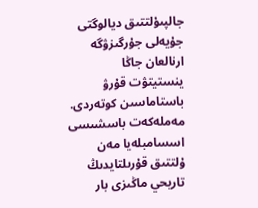جالپىۇلتتىق ديالوگتى جۇيەلى جۇرگىزۋگە ارنالعان جاڭا ينستيتۋت قۇرۋ باستاماسىن كوتەردى. مەملەكەت باسشىسى اسسامبلەيا مەن ۇلتتىق قۇرىلتايدىڭ تاريحي ماڭىزى بار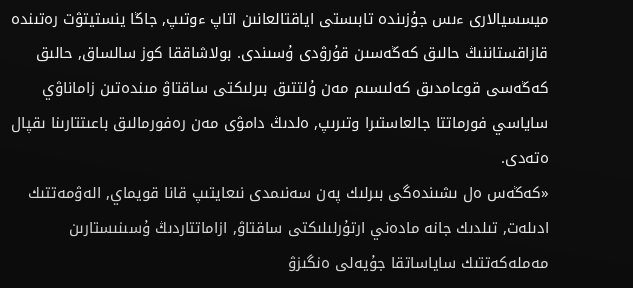ميسسيالارى ءىس جۇزىندە تابىستى اياقتالعانىن اتاپ ءوتىپ, جاڭا ينستيتۋت رەتىندە قازاقستاننىڭ حالىق كەڭەسىن قۇرۋدى ۇسىندى. بولاشاققا كوز سالساق, حالىق كەڭەسى قوعامدىق كەلىسىم مەن ۇلتتىق بىرلىكتى ساقتاۋ مىندەتىن زاماناۋي ساياسي فورماتتا جالعاستىرا وتىرىپ, ەلدىڭ دامۋى مەن رەفورمالىق باعىتتارىنا ىقپال ەتەدى.
«كەڭەس ەل ىشىندەگى بىرلىك پەن سەنىمدى نىعايتىپ قانا قويماي, الەۋمەتتىك ادىلەت, تىلدىك جانە مادەني ارتۇرلىلىكتى ساقتاۋ, ازاماتتاردىڭ ۇسىنىستارىن مەملەكەتتىك ساياساتقا جۇيەلى ەنگىزۋ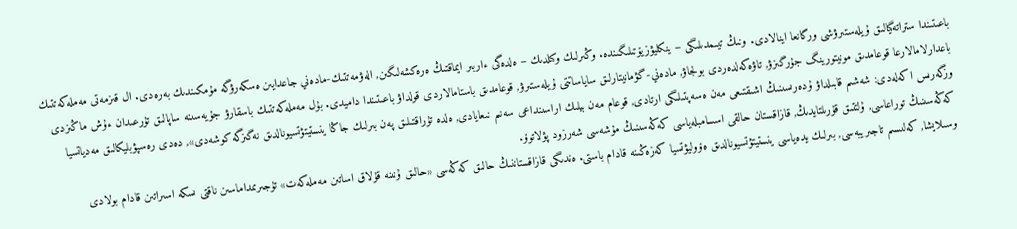باعىتىندا ستراتەگيالىق ۇيلەستىرۋشى ورگانعا اينالادى. ونىڭ تيىمدىلىگى – ينكليۋزيۆتىلىگىندە. وڭىرلىك وكىلدىك – ەلدەگى ءاربىر ايماقتىڭ ەرەكشەلىگىن, الەۋمەتتىك-مادەني جاعدايىن ەسكەرۋگە مۇمكىندىك بەرەدى. ال قىزمەتى مەملەكەتتىك باعدارلامالارعا قوعامدىق مونيتورينگ جۇرگىزۋ, تاۋەكەلدەردى بولجاۋ, مادەني-گۋمانيتارلىق ساياساتتى ۇيلەستىرۋ, قوعامدىق باستامالاردى قولداۋ باعىتىندا داميدى. بۇل مەملەكەتتىك باسقارۋ جۇيەسىنە ساپالىق تۇرعىدان ءۇش ماڭىزدى وزگەرىس اكەلەدى: شەشىم قابىلداۋ ۇدەرىسىنىڭ اشىقتىعى مەن ەسەپتىلىگى ارتادى, قوعام مەن بيلىك اراسىنداعى سەنىم نىعايادى, ەلدە تۇراقتىلىق پەن بىرلىك جاڭا ينستيتۋتسيونالدىق نەگىزگە كوشەدى», دەدى رەسپۋبليكالىق مەدياتسيا كەڭەسىنىڭ توراعاسى, ۇلتتىق قۇرىلتايدىڭ, قازاقستان حالقى اسسامبلەياسى كەڭەسىنىڭ مۇشەسى شەرزود پۋلاتوۆ.
وسىلايشا, كەلىسىم تاجىريبەسى, بىرلىك يدەياسى ينستيتۋتسيونالدىق ەۆوليۋتسيا كەزەڭىنە قادام باستى. ەندىگى قازاقستاننىڭ حالىق كەڭەسى «حالىق ۇنىنە قۇلاق اساتىن مەملەكەت» تۇجىرىمداماسىن ناقتى ىسكە اسىراتىن قادام بولادى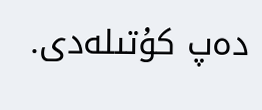دەپ كۇتىلەدى.